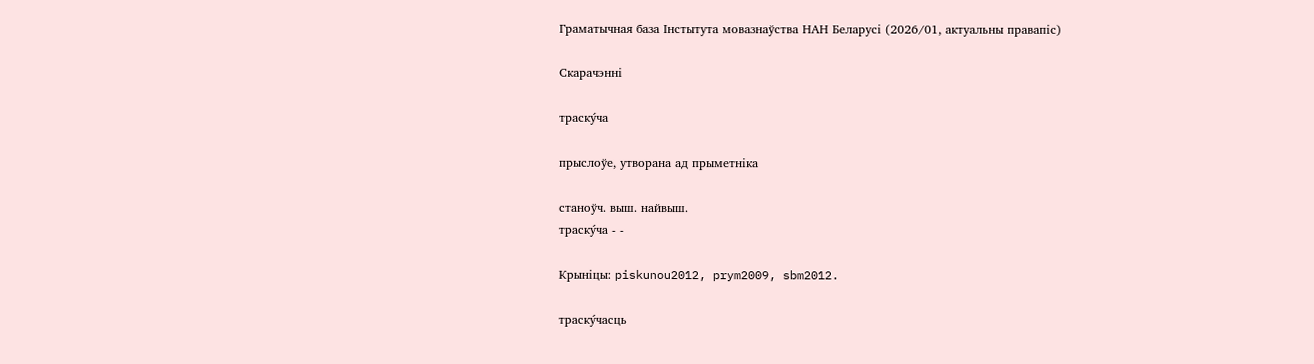Граматычная база Інстытута мовазнаўства НАН Беларусі (2026/01, актуальны правапіс)

Скарачэнні

траску́ча

прыслоўе, утворана ад прыметніка

станоўч. выш. найвыш.
траску́ча - -

Крыніцы: piskunou2012, prym2009, sbm2012.

траску́часць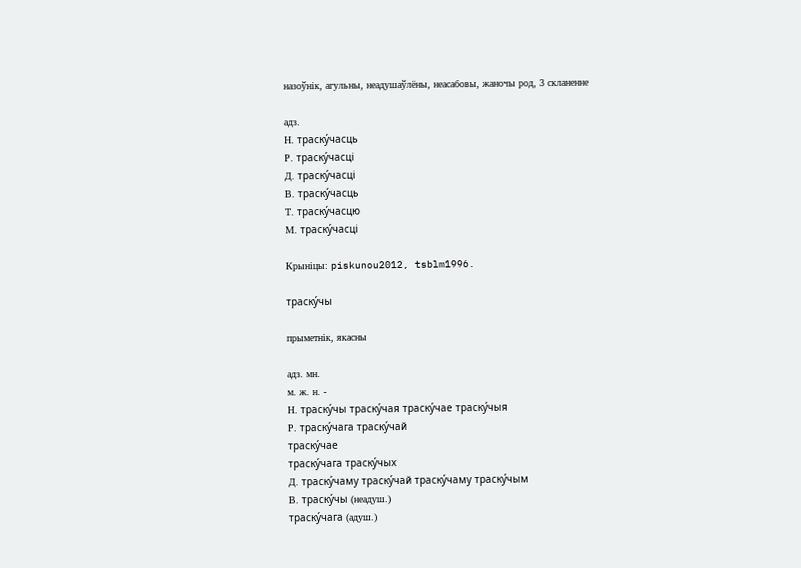назоўнік, агульны, неадушаўлёны, неасабовы, жаночы род, 3 скланенне

адз.
Н. траску́часць
Р. траску́часці
Д. траску́часці
В. траску́часць
Т. траску́часцю
М. траску́часці

Крыніцы: piskunou2012, tsblm1996.

траску́чы

прыметнік, якасны

адз. мн.
м. ж. н. -
Н. траску́чы траску́чая траску́чае траску́чыя
Р. траску́чага траску́чай
траску́чае
траску́чага траску́чых
Д. траску́чаму траску́чай траску́чаму траску́чым
В. траску́чы (неадуш.)
траску́чага (адуш.)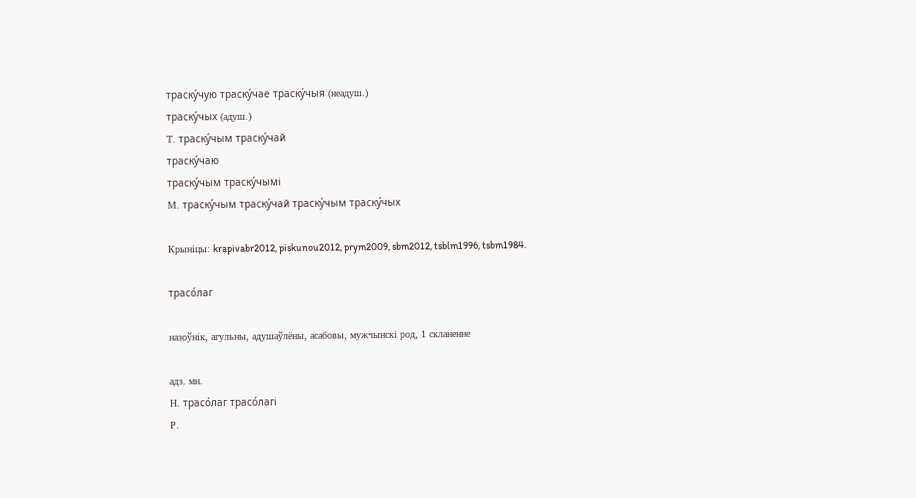траску́чую траску́чае траску́чыя (неадуш.)
траску́чых (адуш.)
Т. траску́чым траску́чай
траску́чаю
траску́чым траску́чымі
М. траску́чым траску́чай траску́чым траску́чых

Крыніцы: krapivabr2012, piskunou2012, prym2009, sbm2012, tsblm1996, tsbm1984.

трасо́лаг

назоўнік, агульны, адушаўлёны, асабовы, мужчынскі род, 1 скланенне

адз. мн.
Н. трасо́лаг трасо́лагі
Р.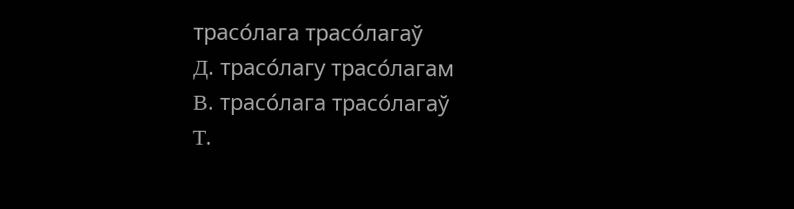трасо́лага трасо́лагаў
Д. трасо́лагу трасо́лагам
В. трасо́лага трасо́лагаў
Т.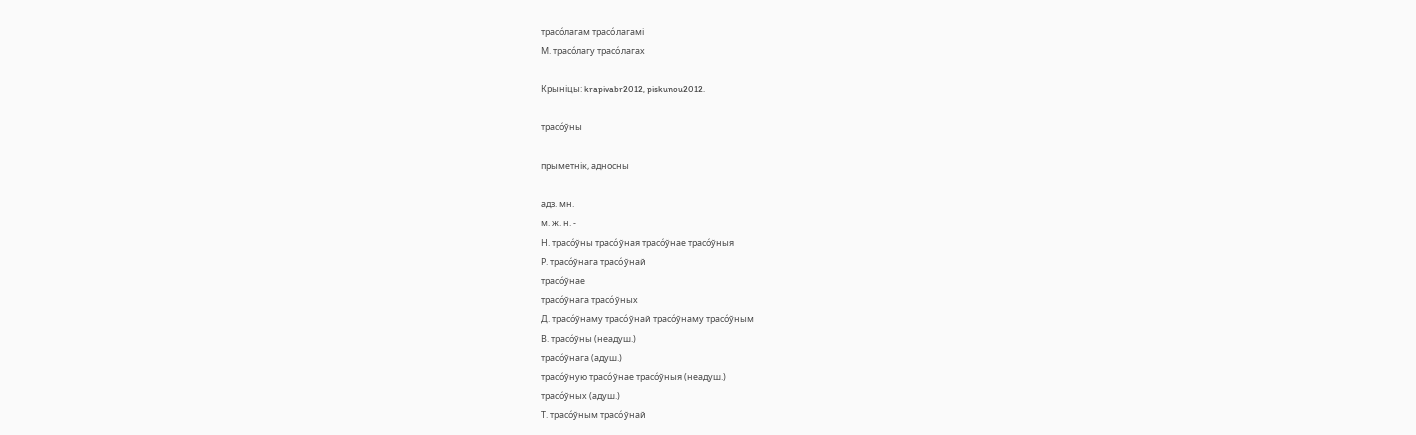трасо́лагам трасо́лагамі
М. трасо́лагу трасо́лагах

Крыніцы: krapivabr2012, piskunou2012.

трасо́ўны

прыметнік, адносны

адз. мн.
м. ж. н. -
Н. трасо́ўны трасо́ўная трасо́ўнае трасо́ўныя
Р. трасо́ўнага трасо́ўнай
трасо́ўнае
трасо́ўнага трасо́ўных
Д. трасо́ўнаму трасо́ўнай трасо́ўнаму трасо́ўным
В. трасо́ўны (неадуш.)
трасо́ўнага (адуш.)
трасо́ўную трасо́ўнае трасо́ўныя (неадуш.)
трасо́ўных (адуш.)
Т. трасо́ўным трасо́ўнай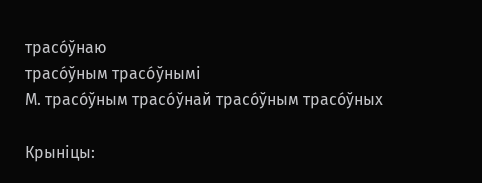трасо́ўнаю
трасо́ўным трасо́ўнымі
М. трасо́ўным трасо́ўнай трасо́ўным трасо́ўных

Крыніцы: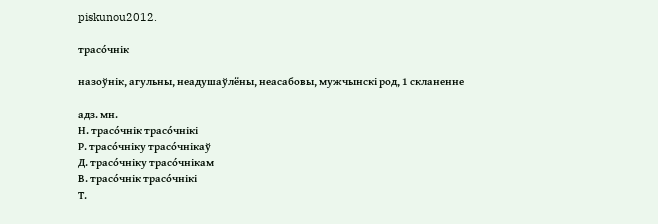piskunou2012.

трасо́чнік

назоўнік, агульны, неадушаўлёны, неасабовы, мужчынскі род, 1 скланенне

адз. мн.
Н. трасо́чнік трасо́чнікі
Р. трасо́чніку трасо́чнікаў
Д. трасо́чніку трасо́чнікам
В. трасо́чнік трасо́чнікі
Т.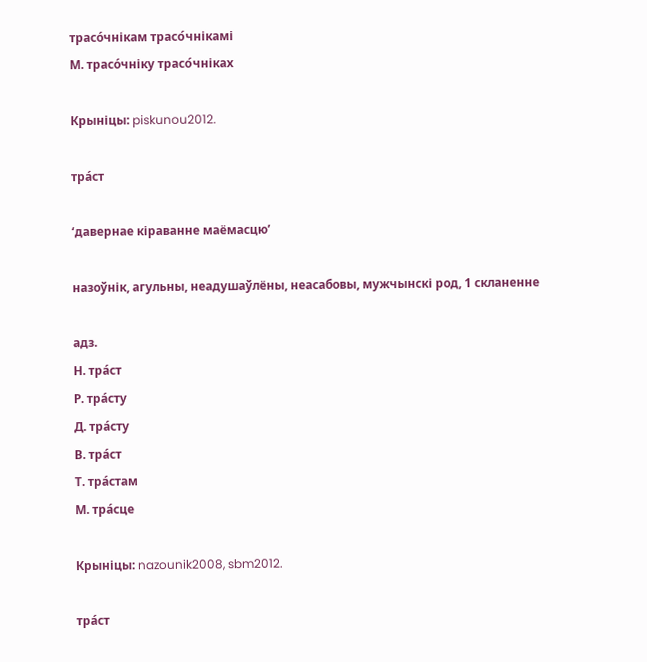трасо́чнікам трасо́чнікамі
М. трасо́чніку трасо́чніках

Крыніцы: piskunou2012.

тра́ст

‘давернае кіраванне маёмасцю’

назоўнік, агульны, неадушаўлёны, неасабовы, мужчынскі род, 1 скланенне

адз.
Н. тра́ст
Р. тра́сту
Д. тра́сту
В. тра́ст
Т. тра́стам
М. тра́сце

Крыніцы: nazounik2008, sbm2012.

тра́ст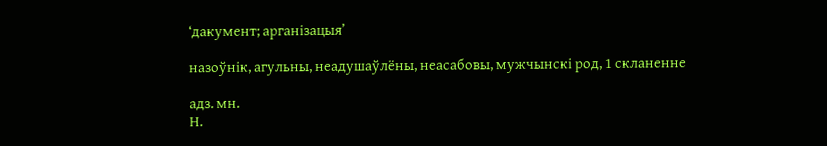‘дакумент; арганізацыя’

назоўнік, агульны, неадушаўлёны, неасабовы, мужчынскі род, 1 скланенне

адз. мн.
Н.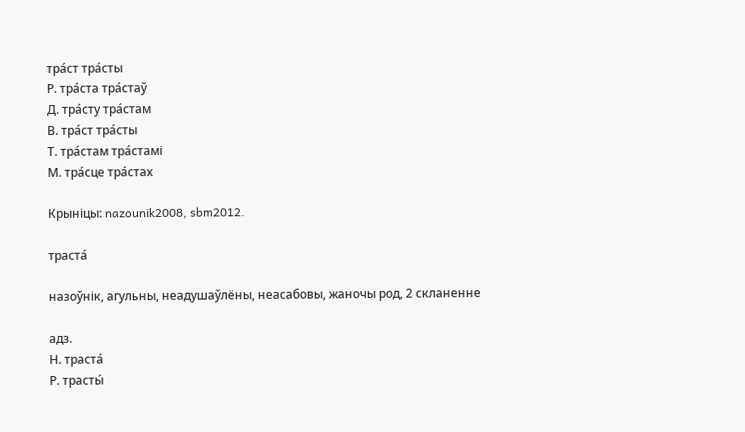тра́ст тра́сты
Р. тра́ста тра́стаў
Д. тра́сту тра́стам
В. тра́ст тра́сты
Т. тра́стам тра́стамі
М. тра́сце тра́стах

Крыніцы: nazounik2008, sbm2012.

траста́

назоўнік, агульны, неадушаўлёны, неасабовы, жаночы род, 2 скланенне

адз.
Н. траста́
Р. трасты́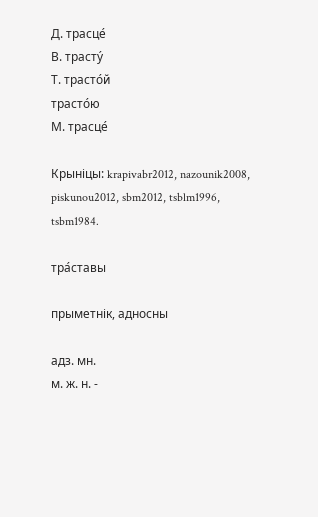Д. трасце́
В. трасту́
Т. трасто́й
трасто́ю
М. трасце́

Крыніцы: krapivabr2012, nazounik2008, piskunou2012, sbm2012, tsblm1996, tsbm1984.

тра́ставы

прыметнік, адносны

адз. мн.
м. ж. н. -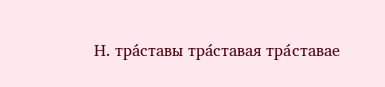Н. тра́ставы тра́ставая тра́ставае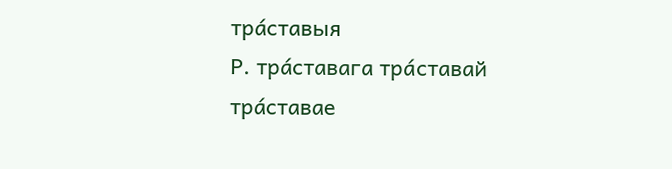тра́ставыя
Р. тра́ставага тра́ставай
тра́ставае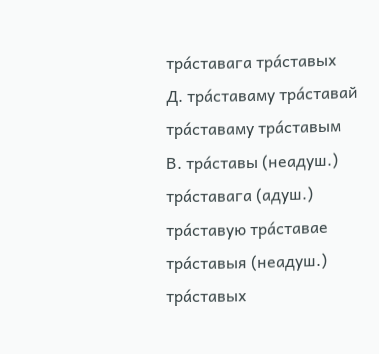тра́ставага тра́ставых
Д. тра́ставаму тра́ставай тра́ставаму тра́ставым
В. тра́ставы (неадуш.)
тра́ставага (адуш.)
тра́ставую тра́ставае тра́ставыя (неадуш.)
тра́ставых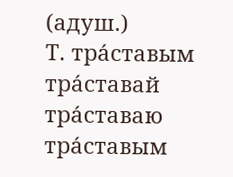(адуш.)
Т. тра́ставым тра́ставай
тра́ставаю
тра́ставым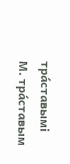тра́ставымі
М. тра́ставым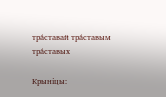тра́ставай тра́ставым тра́ставых

Крыніцы: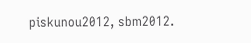piskunou2012, sbm2012.